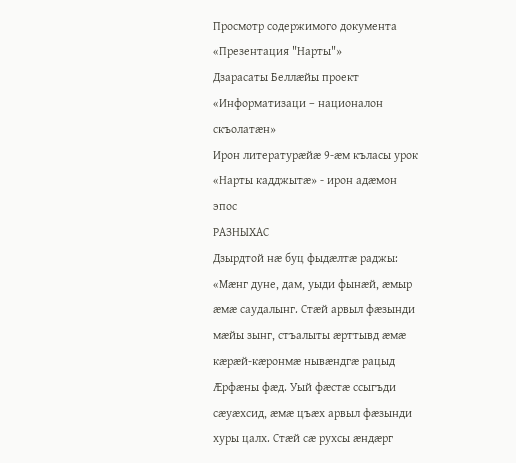Просмотр содержимого документа
«Презентация "Нарты"»
Дзарасаты Беллæйы проект
«Информатизаци – националон скъолатæн»
Ирон литературæйæ 9-æм къласы урок
«Нарты кадджытæ» - ирон адæмон эпос
РАЗНЫХАС
Дзырдтой нæ буц фыдæлтæ раджы: «Мæнг дуне, дам, уыди фынæй, æмыр æмæ саудалынг. Стæй арвыл фæзынди мæйы зынг, стъалыты æрттывд æмæ кæрæй-кæронмæ нывæндгæ рацыд Æрфæны фæд. Уый фæстæ ссыгъди сæуæхсид, æмæ цъæх арвыл фæзынди хуры цалх. Стæй сæ рухсы æндæрг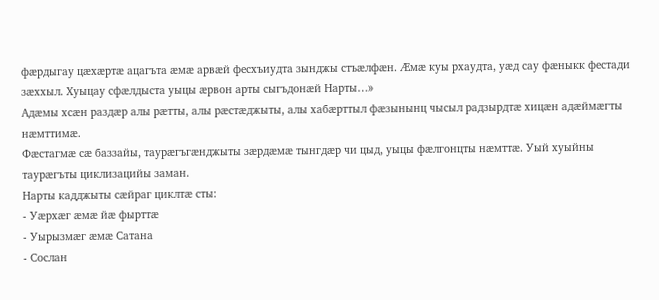фæрдыгау цæхæртæ ацагъта æмæ арвæй фесхъиудта зынджы стъæлфæн. Æмæ куы рхаудта, уæд сау фæныкк фестади зæххыл. Хуыцау сфæлдыста уыцы æрвон арты сыгъдонæй Нарты…»
Адæмы хсæн раздæр алы рæтты, алы рæстæджыты, алы хабæрттыл фæзынынц чысыл радзырдтæ хицæн адæймæгты нæмттимæ.
Фæстагмæ сæ баззайы, таурæгъгæнджыты зæрдæмæ тынгдæр чи цыд, уыцы фæлгонцты нæмттæ. Уый хуыйны таурæгъты циклизацийы заман.
Нарты кадджыты сæйраг циклтæ сты:
- Уæрхæг æмæ йæ фырттæ
- Уырызмæг æмæ Сатана
- Сослан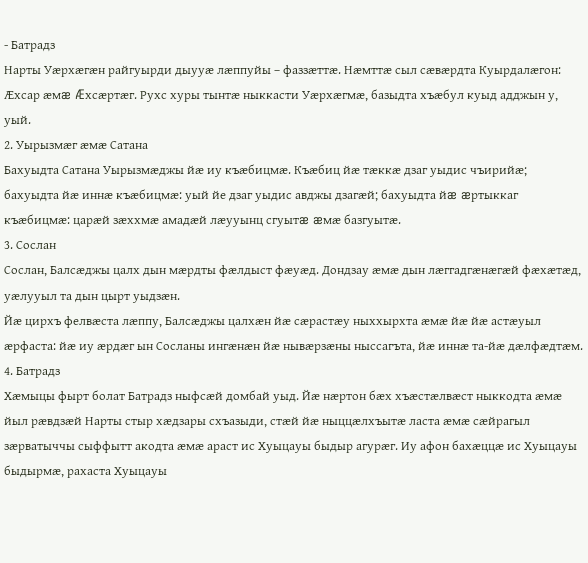- Батрадз
Нарты Уæрхæгæн райгуырди дыууæ лæппуйы – фаззæттæ. Нæмттæ сыл сæвæрдта Куырдалæгон: Æхсар æмæ Æхсæртæг. Рухс хуры тынтæ ныккасти Уæрхæгмæ, базыдта хъæбул куыд адджын у, уый.
2. Уырызмæг æмæ Сатана
Бахуыдта Сатана Уырызмæджы йæ иу къæбицмæ. Къæбиц йæ тæккæ дзаг уыдис чъирийæ; бахуыдта йæ иннæ къæбицмæ: уый йе дзаг уыдис авджы дзагæй; бахуыдта йæ æртыккаг къæбицмæ: царæй зæххмæ амадæй лæууынц сгуытæ æмæ базгуытæ.
3. Сослан
Сослан, Балсæджы цалх дын мæрдты фæлдыст фæуæд. Дондзау æмæ дын лæггадгæнæгæй фæхæтæд, уæлууыл та дын цырт уыдзæн.
Йæ цирхъ фелвæста лæппу, Балсæджы цалхæн йæ сæрастæу ныххырхта æмæ йæ йæ астæуыл æрфаста: йæ иу æрдæг ын Сосланы ингæнæн йæ нывæрзæны ныссагъта, йæ иннæ та-йæ дæлфæдтæм.
4. Батрадз
Хæмыцы фырт болат Батрадз ныфсæй домбай уыд. Йæ нæртон бæх хъæстæлвæст ныккодта æмæ йыл рæвдзæй Нарты стыр хæдзары схъазыди, стæй йæ ныццæлхъытæ ласта æмæ сæйрагыл зæрватыччы сыффытт акодта æмæ араст ис Хуыцауы быдыр агурæг. Иу афон бахæццæ ис Хуыцауы быдырмæ, рахаста Хуыцауы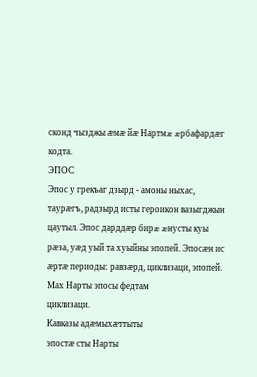сконд чызджы æмæ йæ Нартмæ æрбафардæг кодта.
ЭПОС
Эпос у грекъаг дзырд - амоны ныхас, таурæгъ, радзырд исты героикон вазыгджын цаутыл. Эпос дарддæр бирæ æнусты куы рæза, уæд уый та хуыйны эпопей. Эпосæн ис æртæ периоды: равзæрд, циклизаци, эпопей.
Мах Нарты эпосы федтам
циклизаци.
Кавказы адæмыхæттыты
эпостæ сты Нарты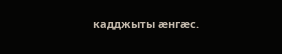кадджыты æнгæс.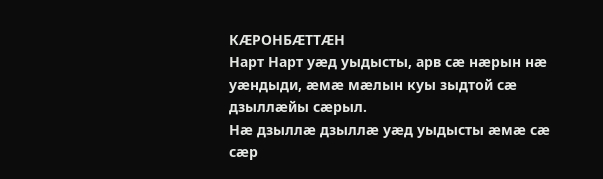КÆРОНБÆТТÆН
Нарт Нарт уæд уыдысты, арв сæ нæрын нæ уæндыди, æмæ мæлын куы зыдтой сæ дзыллæйы сæрыл.
Нæ дзыллæ дзыллæ уæд уыдысты æмæ сæ сæр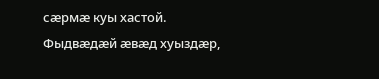сæрмæ куы хастой.
Фыдвæдæй æвæд хуыздæр,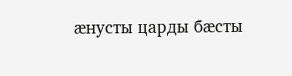æнусты царды бæсты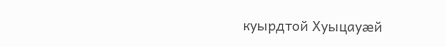куырдтой Хуыцауæй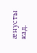æнусты кад.